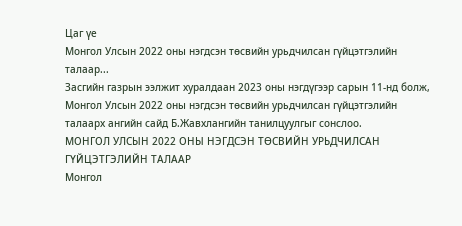Цаг үе
Монгол Улсын 2022 оны нэгдсэн төсвийн урьдчилсан гүйцэтгэлийн талаар...
Засгийн газрын ээлжит хуралдаан 2023 оны нэгдүгээр сарын 11-нд болж, Монгол Улсын 2022 оны нэгдсэн төсвийн урьдчилсан гүйцэтгэлийн талаарх ангийн сайд Б.Жавхлангийн танилцуулгыг сонслоо.
МОНГОЛ УЛСЫН 2022 ОНЫ НЭГДСЭН ТӨСВИЙН УРЬДЧИЛСАН ГҮЙЦЭТГЭЛИЙН ТАЛААР
Монгол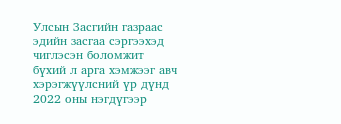Улсын Засгийн газраас эдийн засгаа сэргээхэд чиглэсэн боломжит бүхий л арга хэмжээг авч хэрэгжүүлсний үр дүнд 2022 оны нэгдүгээр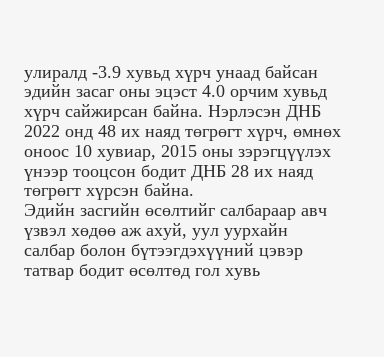улиралд -3.9 хувьд хүрч унаад байсан эдийн засаг оны эцэст 4.0 орчим хувьд хүрч сайжирсан байна. Нэрлэсэн ДНБ 2022 онд 48 их наяд төгрөгт хүрч, өмнөх оноос 10 хувиар, 2015 оны зэрэгцүүлэх үнээр тооцсон бодит ДНБ 28 их наяд төгрөгт хүрсэн байна.
Эдийн засгийн өсөлтийг салбараар авч үзвэл хөдөө аж ахуй, уул уурхайн салбар болон бүтээгдэхүүний цэвэр татвар бодит өсөлтөд гол хувь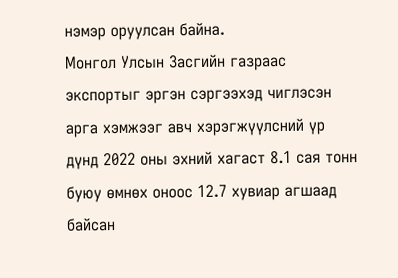нэмэр оруулсан байна.
Монгол Улсын Засгийн газраас экспортыг эргэн сэргээхэд чиглэсэн арга хэмжээг авч хэрэгжүүлсний үр дүнд 2022 оны эхний хагаст 8.1 сая тонн буюу өмнөх оноос 12.7 хувиар агшаад байсан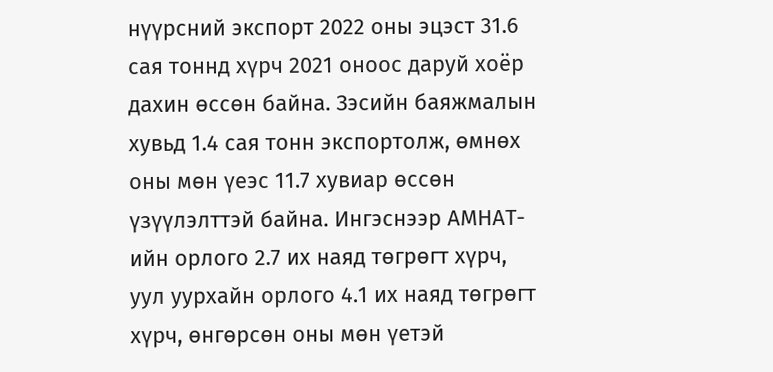нүүрсний экспорт 2022 оны эцэст 31.6 сая тоннд хүрч 2021 оноос даруй хоёр дахин өссөн байна. Зэсийн баяжмалын хувьд 1.4 сая тонн экспортолж, өмнөх оны мөн үеэс 11.7 хувиар өссөн үзүүлэлттэй байна. Ингэснээр АМНАТ-ийн орлого 2.7 их наяд төгрөгт хүрч, уул уурхайн орлого 4.1 их наяд төгрөгт хүрч, өнгөрсөн оны мөн үетэй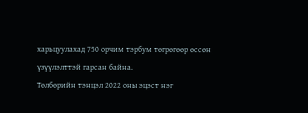харьцуулахад 750 орчим тэрбум төгрөгөөр өссөн үзүүлэлттэй гарсан байна.
Төлбөрийн тэнцэл 2022 оны эцэст нэг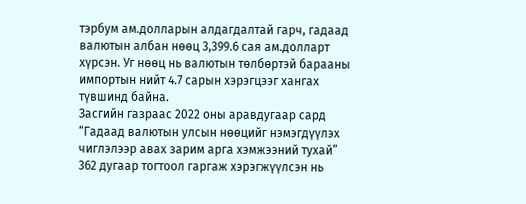тэрбум ам.долларын алдагдалтай гарч, гадаад валютын албан нөөц 3,399.6 сая ам.долларт хүрсэн. Уг нөөц нь валютын төлбөртэй барааны импортын нийт 4.7 сарын хэрэгцээг хангах түвшинд байна.
Засгийн газраас 2022 оны аравдугаар сард “Гадаад валютын улсын нөөцийг нэмэгдүүлэх чиглэлээр авах зарим арга хэмжээний тухай” 362 дугаар тогтоол гаргаж хэрэгжүүлсэн нь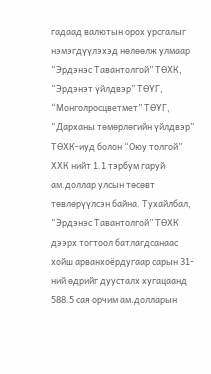гадаад валютын орох урсгалыг нэмэгдүүлэхэд нөлөөлж улмаар “Эрдэнэс Тавантолгой” ТӨХК, “Эрдэнэт үйлдвэр” ТӨҮГ, “Монголросцветмет” ТӨҮГ, “Дарханы төмөрлөгийн үйлдвэр” ТӨХК-иуд болон “Оюу толгой” ХХК нийт 1.1 тэрбум гаруй ам.доллар улсын төсөвт төвлөрүүлсэн байна. Тухайлбал, “Эрдэнэс Тавантолгой” ТӨХК дээрх тогтоол батлагдсанаас хойш арванхоёрдугаар сарын 31-ний өдрийг дуусталх хугацаанд 588.5 сая орчим ам.долларын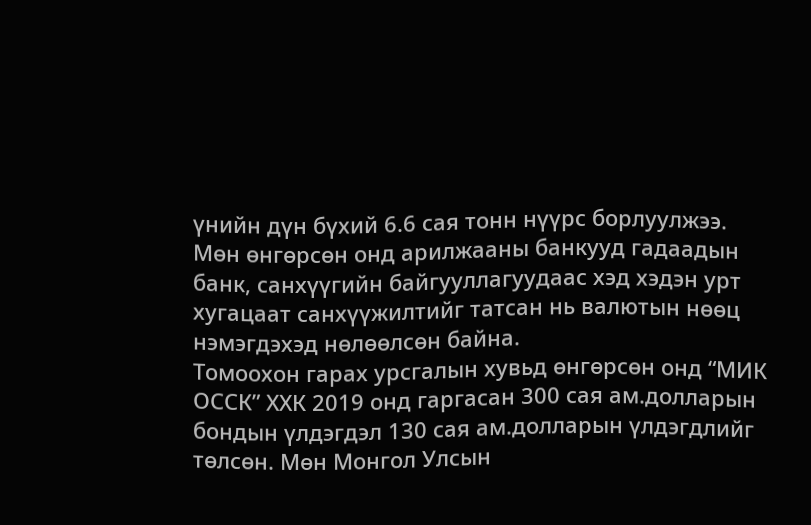үнийн дүн бүхий 6.6 сая тонн нүүрс борлуулжээ.
Мөн өнгөрсөн онд арилжааны банкууд гадаадын банк, санхүүгийн байгууллагуудаас хэд хэдэн урт хугацаат санхүүжилтийг татсан нь валютын нөөц нэмэгдэхэд нөлөөлсөн байна.
Томоохон гарах урсгалын хувьд өнгөрсөн онд “МИК ОССК” ХХК 2019 онд гаргасан 300 сая ам.долларын бондын үлдэгдэл 130 сая ам.долларын үлдэгдлийг төлсөн. Мөн Монгол Улсын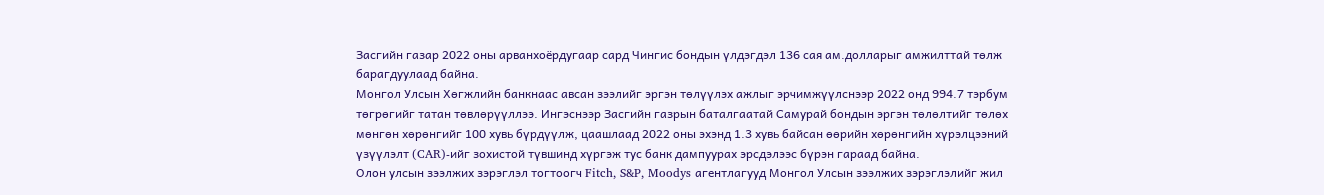Засгийн газар 2022 оны арванхоёрдугаар сард Чингис бондын үлдэгдэл 136 сая ам.долларыг амжилттай төлж барагдуулаад байна.
Монгол Улсын Хөгжлийн банкнаас авсан зээлийг эргэн төлүүлэх ажлыг эрчимжүүлснээр 2022 онд 994.7 тэрбум төгрөгийг татан төвлөрүүллээ. Ингэснээр Засгийн газрын баталгаатай Самурай бондын эргэн төлөлтийг төлөх мөнгөн хөрөнгийг 100 хувь бүрдүүлж, цаашлаад 2022 оны эхэнд 1.3 хувь байсан өөрийн хөрөнгийн хүрэлцээний үзүүлэлт (CAR)-ийг зохистой түвшинд хүргэж тус банк дампуурах эрсдэлээс бүрэн гараад байна.
Олон улсын зээлжих зэрэглэл тогтоогч Fitch, S&P, Moodys агентлагууд Монгол Улсын зээлжих зэрэглэлийг жил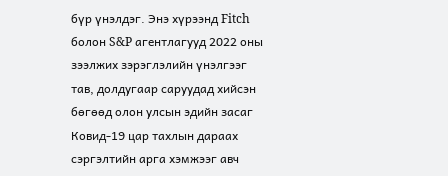бүр үнэлдэг. Энэ хүрээнд Fitch болон S&P агентлагууд 2022 оны зээлжих зэрэглэлийн үнэлгээг тав, долдугаар саруудад хийсэн бөгөөд олон улсын эдийн засаг Ковид-19 цар тахлын дараах сэргэлтийн арга хэмжээг авч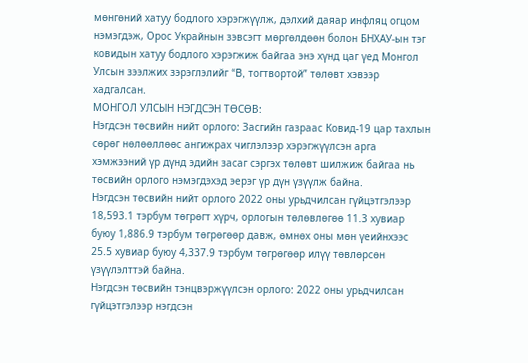мөнгөний хатуу бодлого хэрэгжүүлж, дэлхий даяар инфляц огцом нэмэгдэж, Орос Украйнын зэвсэгт мөргөлдөөн болон БНХАУ-ын тэг ковидын хатуу бодлого хэрэгжиж байгаа энэ хүнд цаг үед Монгол Улсын зээлжих зэрэглэлийг “B, тогтвортой” төлөвт хэвээр хадгалсан.
МОНГОЛ УЛСЫН НЭГДСЭН ТӨСӨВ:
Нэгдсэн төсвийн нийт орлого: Засгийн газраас Ковид-19 цар тахлын сөрөг нөлөөллөөс ангижрах чиглэлээр хэрэгжүүлсэн арга хэмжээний үр дүнд эдийн засаг сэргэх төлөвт шилжиж байгаа нь төсвийн орлого нэмэгдэхэд эерэг үр дүн үзүүлж байна.
Нэгдсэн төсвийн нийт орлого 2022 оны урьдчилсан гүйцэтгэлээр 18,593.1 тэрбум төгрөгт хүрч, орлогын төлөвлөгөө 11.3 хувиар буюу 1,886.9 тэрбум төгрөгөөр давж, өмнөх оны мөн үеийнхээс 25.5 хувиар буюу 4,337.9 тэрбум төгрөгөөр илүү төвлөрсөн үзүүлэлттэй байна.
Нэгдсэн төсвийн тэнцвэржүүлсэн орлого: 2022 оны урьдчилсан гүйцэтгэлээр нэгдсэн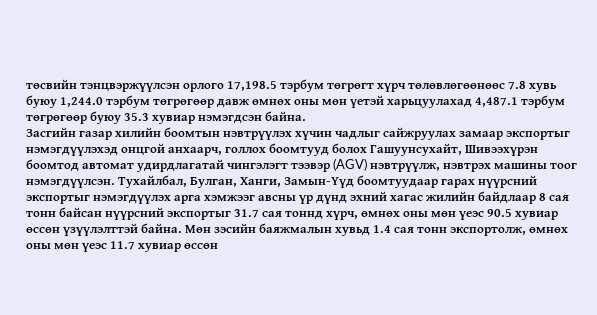төсвийн тэнцвэржүүлсэн орлого 17,198.5 тэрбум төгрөгт хүрч төлөвлөгөөнөөс 7.8 хувь буюу 1,244.0 тэрбум төгрөгөөр давж өмнөх оны мөн үетэй харьцуулахад 4,487.1 тэрбум төгрөгөөр буюу 35.3 хувиар нэмэгдсэн байна.
Засгийн газар хилийн боомтын нэвтрүүлэх хүчин чадлыг сайжруулах замаар экспортыг нэмэгдүүлэхэд онцгой анхаарч, голлох боомтууд болох Гашуунсухайт, Шивээхүрэн боомтод автомат удирдлагатай чингэлэгт тээвэр (AGV) нэвтрүүлж, нэвтрэх машины тоог нэмэгдүүлсэн. Тухайлбал, Булган, Ханги, Замын-Үүд боомтуудаар гарах нүүрсний экспортыг нэмэгдүүлэх арга хэмжээг авсны үр дүнд эхний хагас жилийн байдлаар 8 сая тонн байсан нүүрсний экспортыг 31.7 сая тоннд хүрч, өмнөх оны мөн үеэс 90.5 хувиар өссөн үзүүлэлттэй байна. Мөн зэсийн баяжмалын хувьд 1.4 сая тонн экспортолж, өмнөх оны мөн үеэс 11.7 хувиар өссөн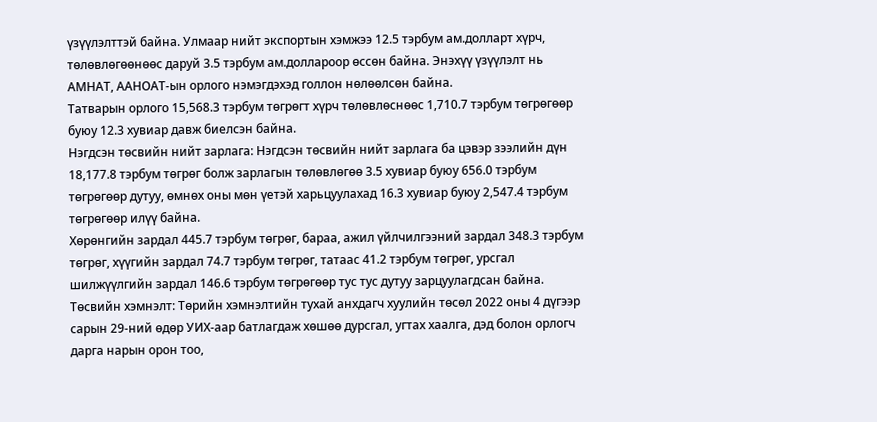үзүүлэлттэй байна. Улмаар нийт экспортын хэмжээ 12.5 тэрбум ам.долларт хүрч, төлөвлөгөөнөөс даруй 3.5 тэрбум ам.доллароор өссөн байна. Энэхүү үзүүлэлт нь АМНАТ, ААНОАТ-ын орлого нэмэгдэхэд голлон нөлөөлсөн байна.
Татварын орлого 15,568.3 тэрбум төгрөгт хүрч төлөвлөснөөс 1,710.7 тэрбум төгрөгөөр буюу 12.3 хувиар давж биелсэн байна.
Нэгдсэн төсвийн нийт зарлага: Нэгдсэн төсвийн нийт зарлага ба цэвэр зээлийн дүн 18,177.8 тэрбум төгрөг болж зарлагын төлөвлөгөө 3.5 хувиар буюу 656.0 тэрбум төгрөгөөр дутуу, өмнөх оны мөн үетэй харьцуулахад 16.3 хувиар буюу 2,547.4 тэрбум төгрөгөөр илүү байна.
Хөрөнгийн зардал 445.7 тэрбум төгрөг, бараа, ажил үйлчилгээний зардал 348.3 тэрбум төгрөг, хүүгийн зардал 74.7 тэрбум төгрөг, татаас 41.2 тэрбум төгрөг, урсгал шилжүүлгийн зардал 146.6 тэрбум төгрөгөөр тус тус дутуу зарцуулагдсан байна.
Төсвийн хэмнэлт: Төрийн хэмнэлтийн тухай анхдагч хуулийн төсөл 2022 оны 4 дүгээр сарын 29-ний өдөр УИХ-аар батлагдаж хөшөө дурсгал, угтах хаалга, дэд болон орлогч дарга нарын орон тоо,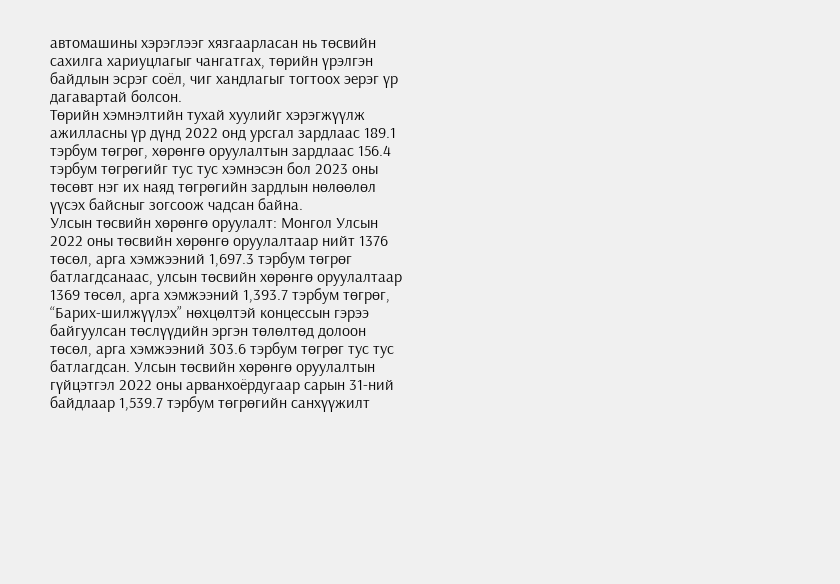автомашины хэрэглээг хязгаарласан нь төсвийн сахилга хариуцлагыг чангатгах, төрийн үрэлгэн байдлын эсрэг соёл, чиг хандлагыг тогтоох эерэг үр дагавартай болсон.
Төрийн хэмнэлтийн тухай хуулийг хэрэгжүүлж ажилласны үр дүнд 2022 онд урсгал зардлаас 189.1 тэрбум төгрөг, хөрөнгө оруулалтын зардлаас 156.4 тэрбум төгрөгийг тус тус хэмнэсэн бол 2023 оны төсөвт нэг их наяд төгрөгийн зардлын нөлөөлөл үүсэх байсныг зогсоож чадсан байна.
Улсын төсвийн хөрөнгө оруулалт: Монгол Улсын 2022 оны төсвийн хөрөнгө оруулалтаар нийт 1376 төсөл, арга хэмжээний 1,697.3 тэрбум төгрөг батлагдсанаас, улсын төсвийн хөрөнгө оруулалтаар 1369 төсөл, арга хэмжээний 1,393.7 тэрбум төгрөг, “Барих-шилжүүлэх” нөхцөлтэй концессын гэрээ байгуулсан төслүүдийн эргэн төлөлтөд долоон төсөл, арга хэмжээний 303.6 тэрбум төгрөг тус тус батлагдсан. Улсын төсвийн хөрөнгө оруулалтын гүйцэтгэл 2022 оны арванхоёрдугаар сарын 31-ний байдлаар 1,539.7 тэрбум төгрөгийн санхүүжилт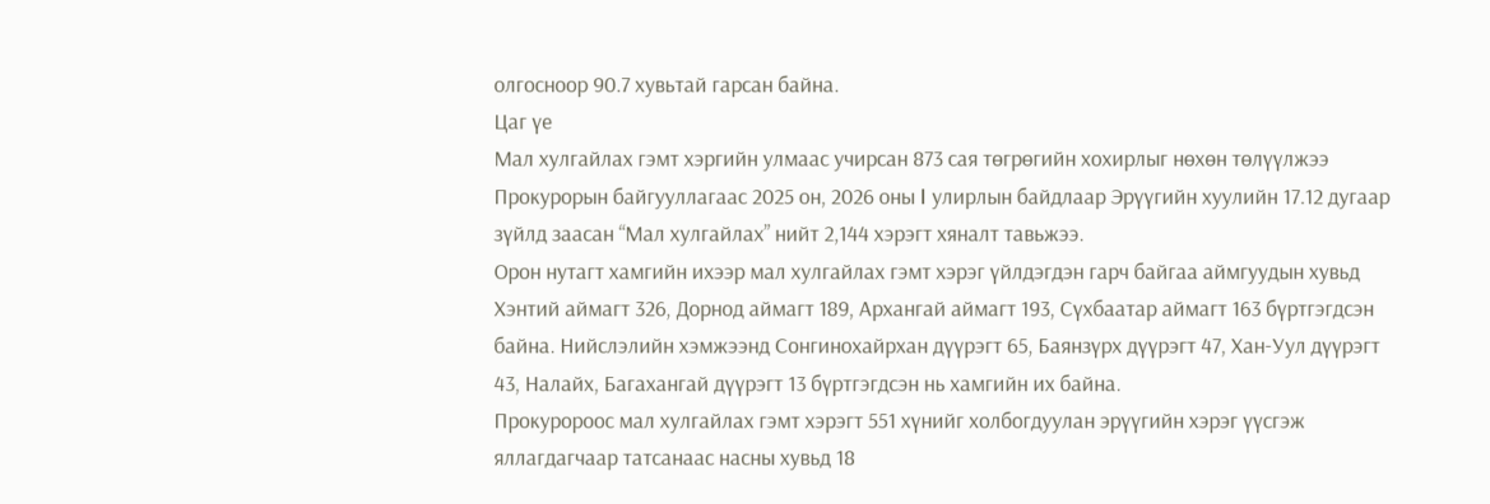олгосноор 90.7 хувьтай гарсан байна.
Цаг үе
Мал хулгайлах гэмт хэргийн улмаас учирсан 873 сая төгрөгийн хохирлыг нөхөн төлүүлжээ
Прокурорын байгууллагаас 2025 он, 2026 оны I улирлын байдлаар Эрүүгийн хуулийн 17.12 дугаар зүйлд заасан “Мал хулгайлах” нийт 2,144 хэрэгт хяналт тавьжээ.
Орон нутагт хамгийн ихээр мал хулгайлах гэмт хэрэг үйлдэгдэн гарч байгаа аймгуудын хувьд Хэнтий аймагт 326, Дорнод аймагт 189, Архангай аймагт 193, Сүхбаатар аймагт 163 бүртгэгдсэн байна. Нийслэлийн хэмжээнд Сонгинохайрхан дүүрэгт 65, Баянзүрх дүүрэгт 47, Хан-Уул дүүрэгт 43, Налайх, Багахангай дүүрэгт 13 бүртгэгдсэн нь хамгийн их байна.
Прокуророос мал хулгайлах гэмт хэрэгт 551 хүнийг холбогдуулан эрүүгийн хэрэг үүсгэж яллагдагчаар татсанаас насны хувьд 18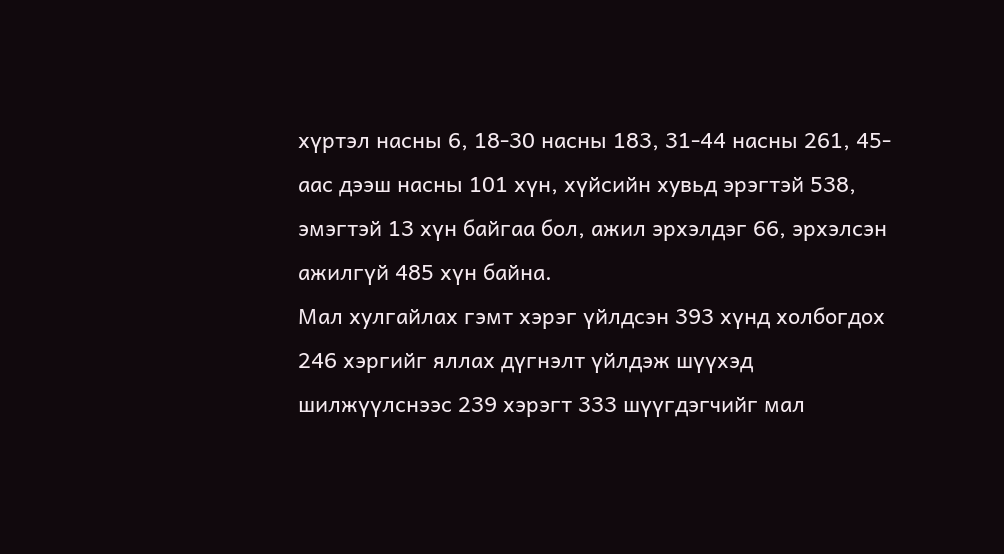хүртэл насны 6, 18-30 насны 183, 31-44 насны 261, 45-аас дээш насны 101 хүн, хүйсийн хувьд эрэгтэй 538, эмэгтэй 13 хүн байгаа бол, ажил эрхэлдэг 66, эрхэлсэн ажилгүй 485 хүн байна.
Мал хулгайлах гэмт хэрэг үйлдсэн 393 хүнд холбогдох 246 хэргийг яллах дүгнэлт үйлдэж шүүхэд шилжүүлснээс 239 хэрэгт 333 шүүгдэгчийг мал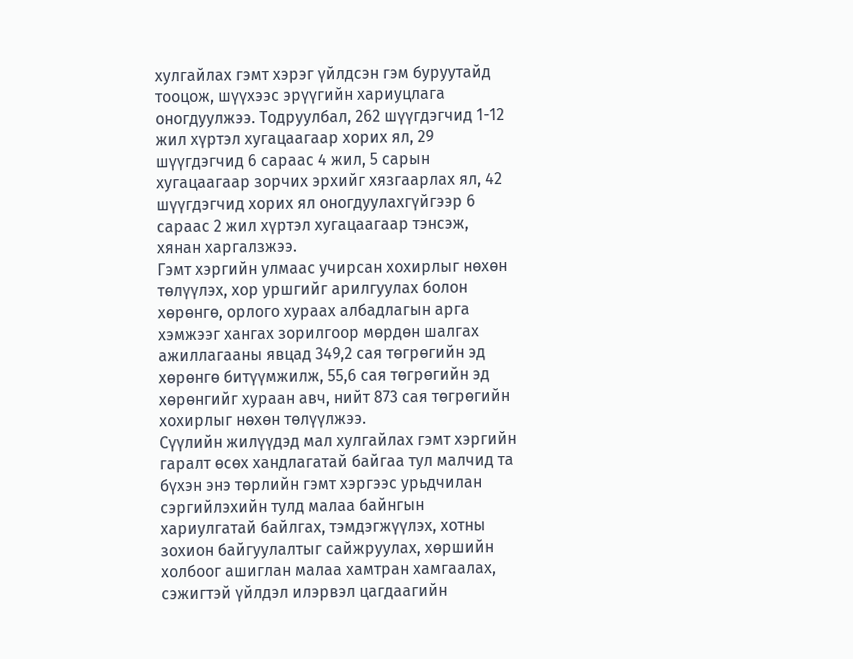хулгайлах гэмт хэрэг үйлдсэн гэм буруутайд тооцож, шүүхээс эрүүгийн хариуцлага оногдуулжээ. Тодруулбал, 262 шүүгдэгчид 1-12 жил хүртэл хугацаагаар хорих ял, 29 шүүгдэгчид 6 сараас 4 жил, 5 сарын хугацаагаар зорчих эрхийг хязгаарлах ял, 42 шүүгдэгчид хорих ял оногдуулахгүйгээр 6 сараас 2 жил хүртэл хугацаагаар тэнсэж, хянан харгалзжээ.
Гэмт хэргийн улмаас учирсан хохирлыг нөхөн төлүүлэх, хор уршгийг арилгуулах болон хөрөнгө, орлого хураах албадлагын арга хэмжээг хангах зорилгоор мөрдөн шалгах ажиллагааны явцад 349,2 сая төгрөгийн эд хөрөнгө битүүмжилж, 55,6 сая төгрөгийн эд хөрөнгийг хураан авч, нийт 873 сая төгрөгийн хохирлыг нөхөн төлүүлжээ.
Сүүлийн жилүүдэд мал хулгайлах гэмт хэргийн гаралт өсөх хандлагатай байгаа тул малчид та бүхэн энэ төрлийн гэмт хэргээс урьдчилан сэргийлэхийн тулд малаа байнгын хариулгатай байлгах, тэмдэгжүүлэх, хотны зохион байгуулалтыг сайжруулах, хөршийн холбоог ашиглан малаа хамтран хамгаалах, сэжигтэй үйлдэл илэрвэл цагдаагийн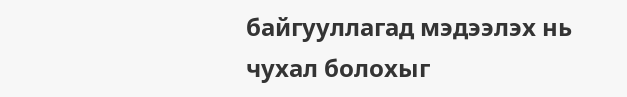байгууллагад мэдээлэх нь чухал болохыг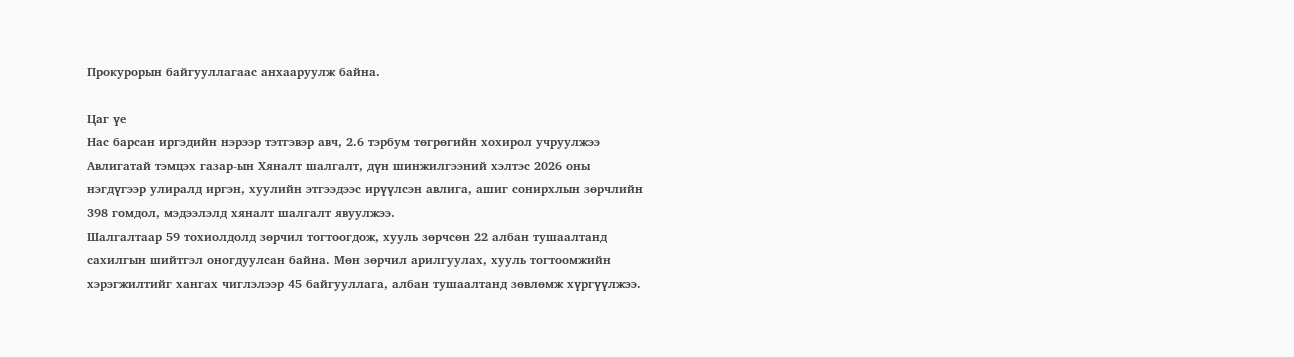Прокурорын байгууллагаас анхааруулж байна.

Цаг үе
Нас барсан иргэдийн нэрээр тэтгэвэр авч, 2.6 тэрбум төгрөгийн хохирол учруулжээ
Авлигатай тэмцэх газар-ын Хяналт шалгалт, дүн шинжилгээний хэлтэс 2026 оны нэгдүгээр улиралд иргэн, хуулийн этгээдээс ирүүлсэн авлига, ашиг сонирхлын зөрчлийн 398 гомдол, мэдээлэлд хяналт шалгалт явуулжээ.
Шалгалтаар 59 тохиолдолд зөрчил тогтоогдож, хууль зөрчсөн 22 албан тушаалтанд сахилгын шийтгэл оногдуулсан байна. Мөн зөрчил арилгуулах, хууль тогтоомжийн хэрэгжилтийг хангах чиглэлээр 45 байгууллага, албан тушаалтанд зөвлөмж хүргүүлжээ.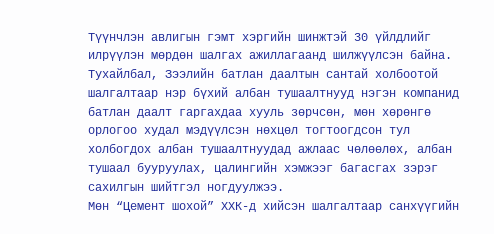Түүнчлэн авлигын гэмт хэргийн шинжтэй 30 үйлдлийг илрүүлэн мөрдөн шалгах ажиллагаанд шилжүүлсэн байна.
Тухайлбал, Зээлийн батлан даалтын сантай холбоотой шалгалтаар нэр бүхий албан тушаалтнууд нэгэн компанид батлан даалт гаргахдаа хууль зөрчсөн, мөн хөрөнгө орлогоо худал мэдүүлсэн нөхцөл тогтоогдсон тул холбогдох албан тушаалтнуудад ажлаас чөлөөлөх, албан тушаал бууруулах, цалингийн хэмжээг багасгах зэрэг сахилгын шийтгэл ногдуулжээ.
Мөн “Цемент шохой” ХХК-д хийсэн шалгалтаар санхүүгийн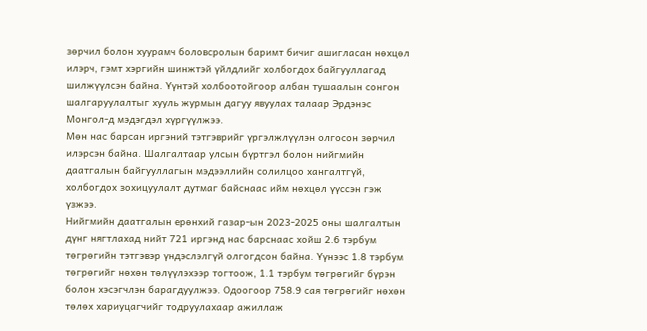зөрчил болон хуурамч боловсролын баримт бичиг ашигласан нөхцөл илэрч, гэмт хэргийн шинжтэй үйлдлийг холбогдох байгууллагад шилжүүлсэн байна. Үүнтэй холбоотойгоор албан тушаалын сонгон шалгаруулалтыг хууль журмын дагуу явуулах талаар Эрдэнэс Монгол-д мэдэгдэл хүргүүлжээ.
Мөн нас барсан иргэний тэтгэврийг үргэлжлүүлэн олгосон зөрчил илэрсэн байна. Шалгалтаар улсын бүртгэл болон нийгмийн даатгалын байгууллагын мэдээллийн солилцоо хангалтгүй, холбогдох зохицуулалт дутмаг байснаас ийм нөхцөл үүссэн гэж үзжээ.
Нийгмийн даатгалын ерөнхий газар-ын 2023-2025 оны шалгалтын дүнг нягтлахад нийт 721 иргэнд нас барснаас хойш 2.6 тэрбум төгрөгийн тэтгэвэр үндэслэлгүй олгогдсон байна. Үүнээс 1.8 тэрбум төгрөгийг нөхөн төлүүлэхээр тогтоож, 1.1 тэрбум төгрөгийг бүрэн болон хэсэгчлэн барагдуулжээ. Одоогоор 758.9 сая төгрөгийг нөхөн төлөх хариуцагчийг тодруулахаар ажиллаж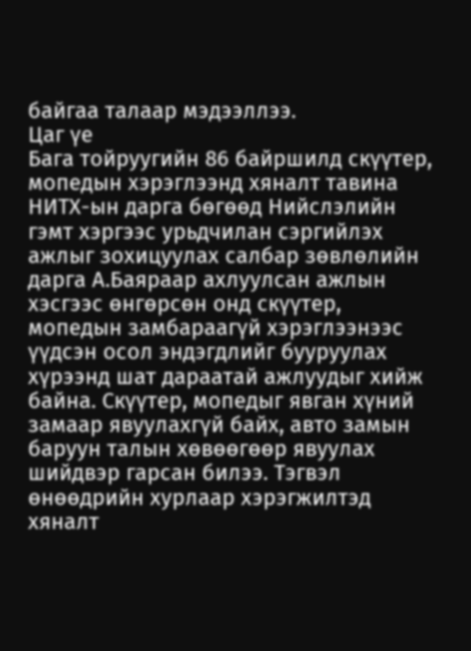байгаа талаар мэдээллээ.
Цаг үе
Бага тойруугийн 86 байршилд скүүтер, мопедын хэрэглээнд хяналт тавина
НИТХ-ын дарга бөгөөд Нийслэлийн гэмт хэргээс урьдчилан сэргийлэх ажлыг зохицуулах салбар зөвлөлийн дарга А.Баяраар ахлуулсан ажлын хэсгээс өнгөрсөн онд скүүтер, мопедын замбараагүй хэрэглээнээс үүдсэн осол эндэгдлийг бууруулах хүрээнд шат дараатай ажлуудыг хийж байна. Скүүтер, мопедыг явган хүний замаар явуулахгүй байх, авто замын баруун талын хөвөөгөөр явуулах шийдвэр гарсан билээ. Тэгвэл өнөөдрийн хурлаар хэрэгжилтэд хяналт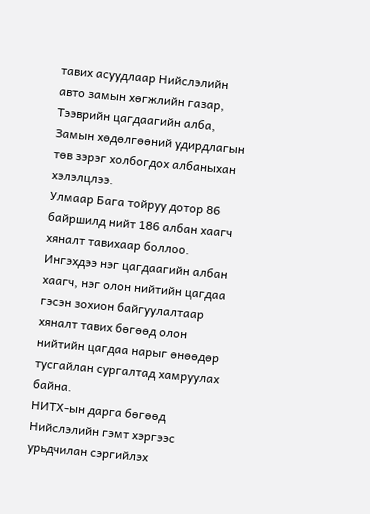тавих асуудлаар Нийслэлийн авто замын хөгжлийн газар, Тээврийн цагдаагийн алба, Замын хөдөлгөөний удирдлагын төв зэрэг холбогдох албаныхан хэлэлцлээ.
Улмаар Бага тойруу дотор 86 байршилд нийт 186 албан хаагч хяналт тавихаар боллоо. Ингэхдээ нэг цагдаагийн албан хаагч, нэг олон нийтийн цагдаа гэсэн зохион байгуулалтаар хяналт тавих бөгөөд олон нийтийн цагдаа нарыг өнөөдөр тусгайлан сургалтад хамруулах байна.
НИТХ-ын дарга бөгөөд Нийслэлийн гэмт хэргээс урьдчилан сэргийлэх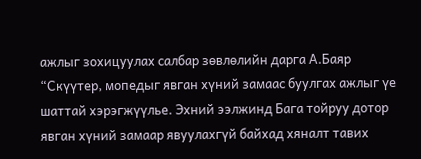ажлыг зохицуулах салбар зөвлөлийн дарга А.Баяр “Скүүтер, мопедыг явган хүний замаас буулгах ажлыг үе шаттай хэрэгжүүлье. Эхний ээлжинд Бага тойруу дотор явган хүний замаар явуулахгүй байхад хяналт тавих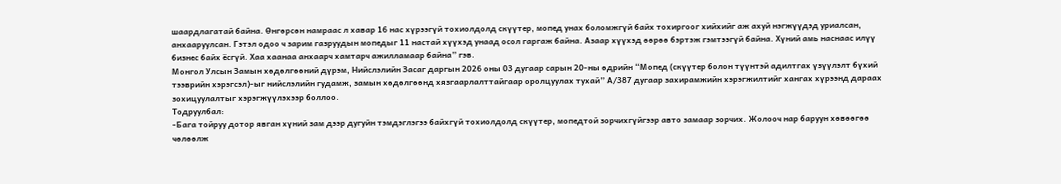шаардлагатай байна. Өнгөрсөн намраас л хавар 16 нас хүрээгүй тохиолдолд скүүтер, мопед унах боломжгүй байх тохиргоог хийхийг аж ахуй нэгжүүдэд уриалсан, анхааруулсан. Гэтэл одоо ч зарим газруудын мопедыг 11 настай хүүхэд унаад осол гаргаж байна. Азаар хүүхэд өөрөө бэртэж гэмтээгүй байна. Хүний амь наснаас илүү бизнес байх ёсгүй. Хаа хаанаа анхаарч хамтарч ажилламаар байна” гэв.
Монгол Улсын Замын хөдөлгөөний дүрэм, Нийслэлийн Засаг даргын 2026 оны 03 дугаар сарын 20-ны өдрийн “Мопед (скүүтер болон түүнтэй адилтгах үзүүлэлт бүхий тээврийн хэрэгсэл)-ыг нийслэлийн гудамж, замын хөдөлгөөнд хязгаарлалттайгаар оролцуулах тухай” А/387 дугаар захирамжийн хэрэгжилтийг хангах хүрээнд дараах зохицуулалтыг хэрэгжүүлэхээр боллоо.
Тодруулбал:
-Бага тойруу дотор явган хүний зам дээр дугуйн тэмдэглэгээ байхгүй тохиолдолд скүүтер, мопедтой зорчихгүйгээр авто замаар зорчих. Жолооч нар баруун хөвөөгөө чөлөөлж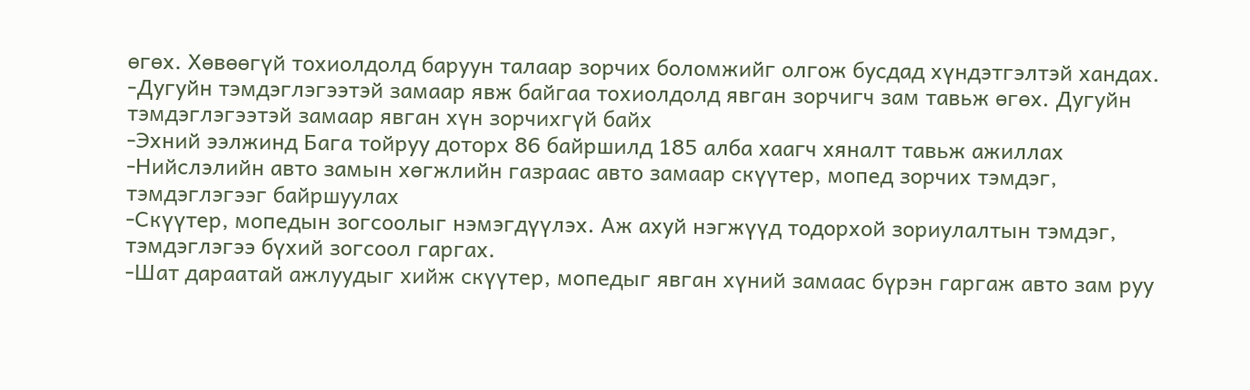өгөх. Хөвөөгүй тохиолдолд баруун талаар зорчих боломжийг олгож бусдад хүндэтгэлтэй хандах.
-Дугуйн тэмдэглэгээтэй замаар явж байгаа тохиолдолд явган зорчигч зам тавьж өгөх. Дугуйн тэмдэглэгээтэй замаар явган хүн зорчихгүй байх
-Эхний ээлжинд Бага тойруу доторх 86 байршилд 185 алба хаагч хяналт тавьж ажиллах
-Нийслэлийн авто замын хөгжлийн газраас авто замаар скүүтер, мопед зорчих тэмдэг, тэмдэглэгээг байршуулах
-Скүүтер, мопедын зогсоолыг нэмэгдүүлэх. Аж ахуй нэгжүүд тодорхой зориулалтын тэмдэг, тэмдэглэгээ бүхий зогсоол гаргах.
-Шат дараатай ажлуудыг хийж скүүтер, мопедыг явган хүний замаас бүрэн гаргаж авто зам руу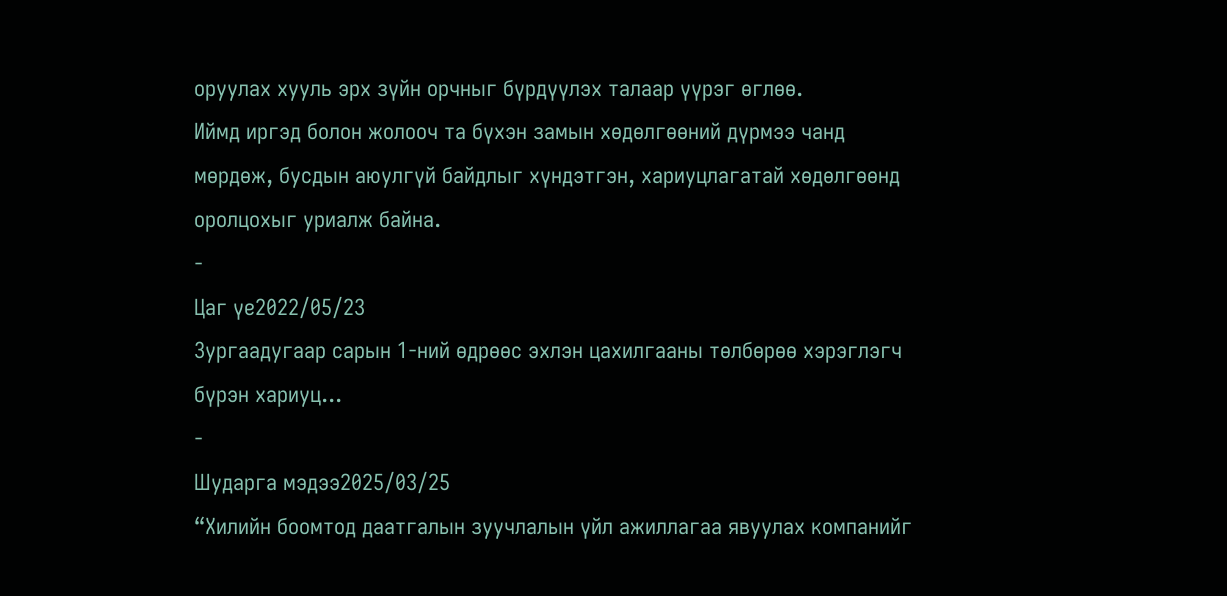оруулах хууль эрх зүйн орчныг бүрдүүлэх талаар үүрэг өглөө.
Иймд иргэд болон жолооч та бүхэн замын хөдөлгөөний дүрмээ чанд мөрдөж, бусдын аюулгүй байдлыг хүндэтгэн, хариуцлагатай хөдөлгөөнд оролцохыг уриалж байна.
-
Цаг үе2022/05/23
Зургаадугаар сарын 1-ний өдрөөс эхлэн цахилгааны төлбөрөө хэрэглэгч бүрэн хариуц...
-
Шударга мэдээ2025/03/25
“Хилийн боомтод даатгалын зуучлалын үйл ажиллагаа явуулах компанийг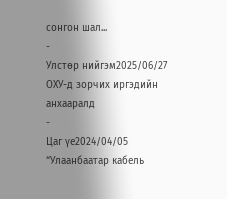сонгон шал...
-
Улстөр нийгэм2025/06/27
ОХУ-д зорчих иргэдийн анхааралд
-
Цаг үе2024/04/05
“Улаанбаатар кабель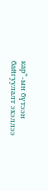кар”-ын бүтээн байгуулалт эхэллээ